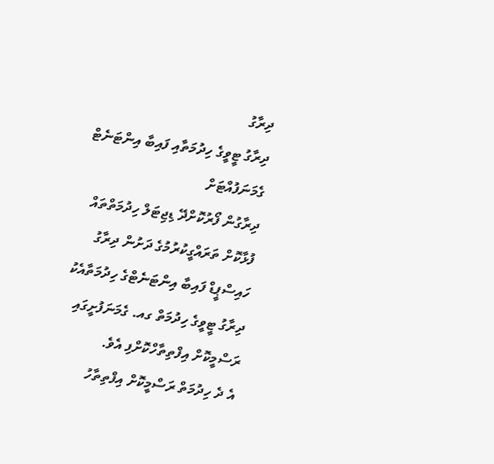ދިރާގު
ދިރާގު ޓީވީގެ ހިދުމަތާއި ފައިބާ އިންޓަނެޓް ގެމަނަފުއްޓަށް
ދިރާގުން ފޯރުކޮށްދޭ ޑިޖިޓަލް ހިދުމަތްތައް ފުޅާކޮށް ތަރައްގީކުރުމުގެ ދަށުން ދިރާގު ހައިސްޕީޑް ފައިބާ އިންޓަނެޓްގެ ހިދުމަތާއެކު ދިރާގު ޓީވީގެ ހިދުމަތް ގއ. ގެމަނަފުށީގައި ރަސްމީކޮށް އިފްތިތާހްކޮށްފި އެވެ.
އެ ދެ ހިދުމަތް ރަސްމީކޮށް އިފްތިތާހު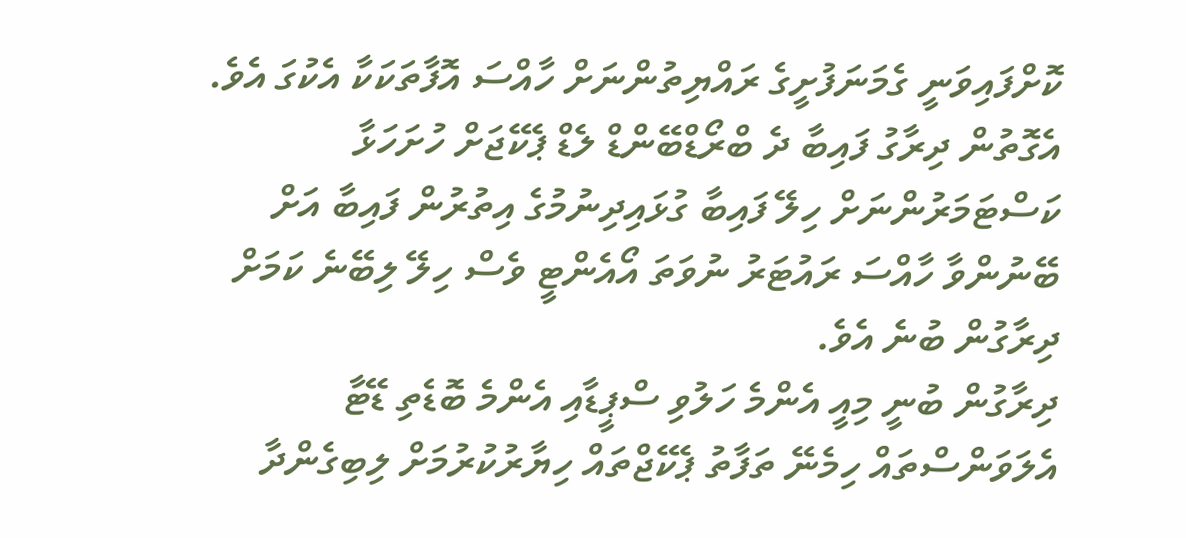ކޮށްފައިވަނީ ގެމަނަފުށީގެ ރައްޔިތުންނަށް ހާއްސަ އޮފާތަކަކާ އެކުގަ އެވެ.
އެގޮތުން ދިރާގު ފައިބާ ދެ ބްރޯޑްބޭންޑް ލެޑް ޕެކޭޖަށް ހުށަހަޅާ ކަސްޓަމަރުންނަށް ހިލޭ ފައިބާ ގުޅައިދިނުމުގެ އިތުރުން ފައިބާ އަށް ބޭނުންވާ ހާއްސަ ރައުޓަރު ނުވަތަ އޯއެންޓީ ވެސް ހިލޭ ލިބޭނެ ކަމަށް ދިރާގުން ބުނެ އެވެ.
ދިރާގުން ބުނީ މިއީ އެންމެ ހަލުވި ސްޕީޑާއި އެންމެ ބޮޑެތި ޑޭޓާ އެލަވަންސްތައް ހިމެނޭ ތަފާތު ޕެކޭޖްތައް ހިޔާރުކުރުމަށް ލިބިގެންދާ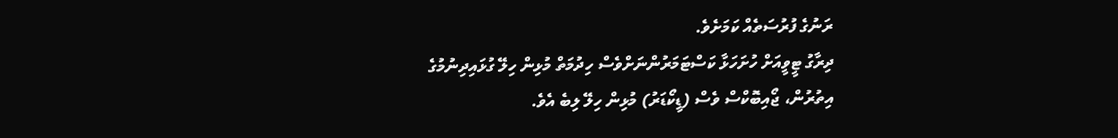ރަނުގެ ފުރުސަތެއް ކަމަށެވެ.
ދިރާގު ޓީވީއަށް ހުށަހަޅާ ކަސްޓަމަރުންނަށްވެސް ހިދުމަތް މުޅިން ހިލޭ ގުޅައިދިނުމުގެ އިތުރުން، ޖޯއިބޮކްސް ވެސް (ޑީކޯޑަރު) މުޅިން ހިލޭ ލިބެ އެވެ.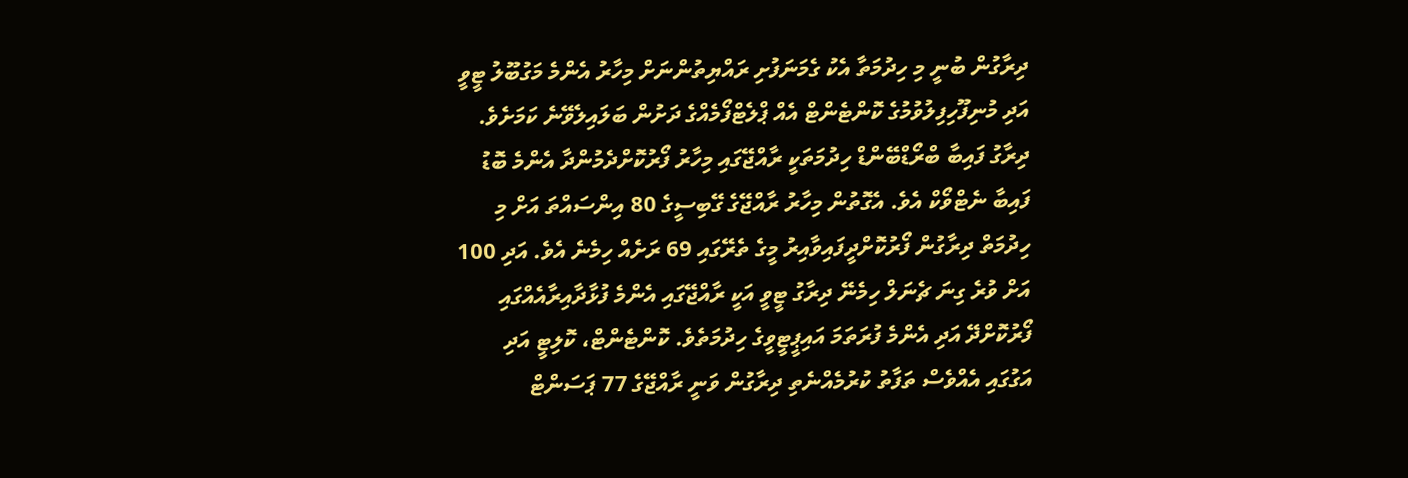ދިރާގުން ބުނީ މި ހިދުމަތާ އެކު ގެމަނަފުށި ރައްޔިތުންނަށް މިހާރު އެންމެ މަގުބޫލު ޓީވީ އަދި މުނިފޫހިފިލުވުމުގެ ކޮންޓެންޓް އެއް ޕްލެޓްފޯމެއްގެ ދަށުން ބަލައިލެވޭނެ ކަމަށެވެ.
ދިރާގު ފައިބާ ބްރޯޑްބޭންޑް ހިދުމަތަކީ ރާއްޖޭގައި މިހާރު ފޯރުކޮށްދެމުންދާ އެންމެ ބޮޑު ފައިބާ ނެޓްވޯކް އެވެ. އެގޮތުން މިހާރު ރާއްޖޭގެ ގޭބިސީގެ 80 އިންސައްތަ އަށް މި ހިދުމަތް ދިރާގުން ފޯރުކޮށްދީފައިވާއިރު މީގެ ތެރޭގައި 69 ރަށެއް ހިމެނެ އެވެ. އަދި 100 އަށް ވުރެ ގިނަ ޗެނަލް ހިމެނޭ ދިރާގު ޓީވީ އަކީ ރާއްޖޭގައި އެންމެ ފުޅާދާއިރާއެއްގައި ފޯރުކޮށްދޭ އަދި އެންމެ ފުރަތަމަ އައިޕީޓީވީގެ ހިދުމަތެވެ. ކޮންޓެންޓް، ކޮލިޓީ އަދި އަގުގައި އެއްވެސް ތަފާތު ކުރުމެއްނެތި ދިރާގުން ވަނީ ރާއްޖޭގެ 77 ޕަސަންޓް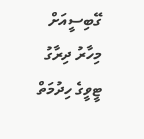ގޭބިސީއަށް މިހާރު ދިރާގު ޓީވީގެ ހިދުމަތް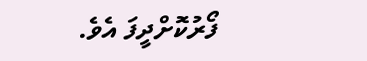ފޯރުކޮށްދީފަ އެވެ.